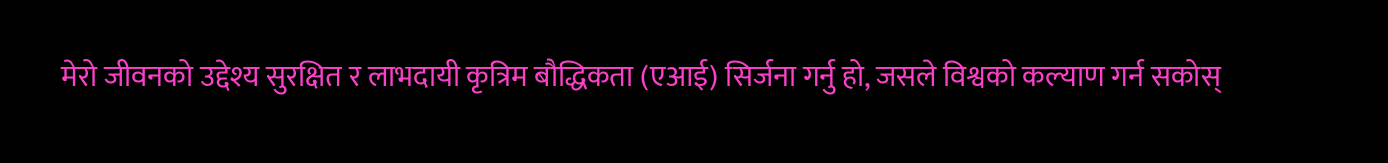मेरो जीवनको उद्देश्य सुरक्षित र लाभदायी कृत्रिम बौद्धिकता (एआई) सिर्जना गर्नु हो, जसले विश्वको कल्याण गर्न सकोस्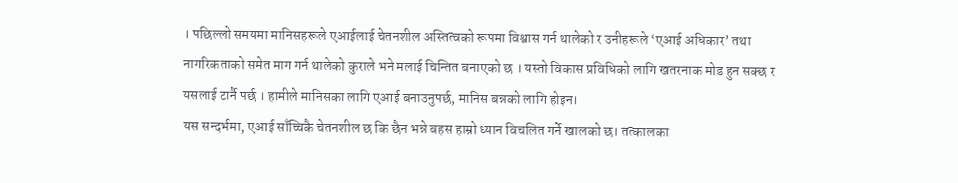। पछिल्लो समयमा मानिसहरूले एआईलाई चेतनशील अस्तित्वको रूपमा विश्वास गर्न थालेको र उनीहरूले ‘एआई अधिकार’ तथा नागरिकताको समेत माग गर्न थालेको कुराले भने मलाई चिन्तित बनाएको छ । यस्तो विकास प्रविधिको लागि खतरनाक मोड हुन सक्छ र यसलाई टार्नै पर्छ । हामीले मानिसका लागि एआई बनाउनुपर्छ, मानिस बन्नको लागि होइन।
यस सन्दर्भमा, एआई साँच्चिकै चेतनशील छ कि छैन भन्ने बहस हाम्रो ध्यान विचलित गर्ने खालको छ। तत्कालका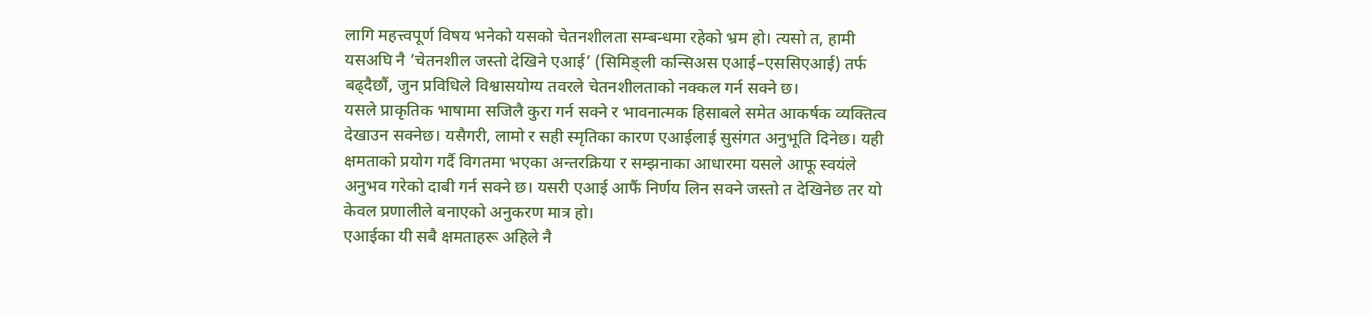लागि महत्त्वपूर्ण विषय भनेको यसको चेतनशीलता सम्बन्धमा रहेको भ्रम हो। त्यसो त, हामी यसअघि नै ‘चेतनशील जस्तो देखिने एआई’ (सिमिङ्ली कन्सिअस एआई–एससिएआई) तर्फ बढ्दैछौं, जुन प्रविधिले विश्वासयोग्य तवरले चेतनशीलताको नक्कल गर्न सक्ने छ।
यसले प्राकृतिक भाषामा सजिलै कुरा गर्न सक्ने र भावनात्मक हिसाबले समेत आकर्षक व्यक्तित्व देखाउन सक्नेछ। यसैगरी, लामो र सही स्मृतिका कारण एआईलाई सुसंगत अनुभूति दिनेछ। यही क्षमताको प्रयोग गर्दै विगतमा भएका अन्तरक्रिया र सम्झनाका आधारमा यसले आफू स्वयंले अनुभव गरेको दाबी गर्न सक्ने छ। यसरी एआई आफैं निर्णय लिन सक्ने जस्तो त देखिनेछ तर यो केवल प्रणालीले बनाएको अनुकरण मात्र हो।
एआईका यी सबै क्षमताहरू अहिले नै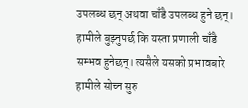उपलब्ध छन् अथवा चाँडै उपलब्ध हुने छन्। हामीले बुझ्नुपर्छ कि यस्ता प्रणाली चाँडै सम्भव हुनेछन्। त्यसैले यसको प्रभावबारे हामीले सोच्न सुरु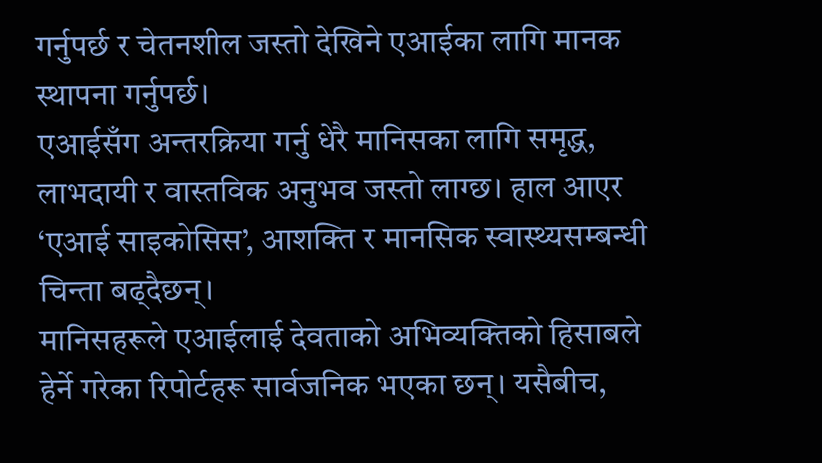गर्नुपर्छ र चेतनशील जस्तो देखिने एआईका लागि मानक स्थापना गर्नुपर्छ।
एआईसँग अन्तरक्रिया गर्नु धेरै मानिसका लागि समृद्ध, लाभदायी र वास्तविक अनुभव जस्तो लाग्छ। हाल आएर ‘एआई साइकोसिस’, आशक्ति र मानसिक स्वास्थ्यसम्बन्धी चिन्ता बढ्दैछन्।
मानिसहरूले एआईलाई देवताको अभिव्यक्तिको हिसाबले हेर्ने गरेका रिपोर्टहरू सार्वजनिक भएका छन्। यसैबीच,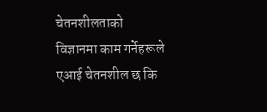चेतनशीलताको विज्ञानमा काम गर्नेहरूले एआई चेतनशील छ कि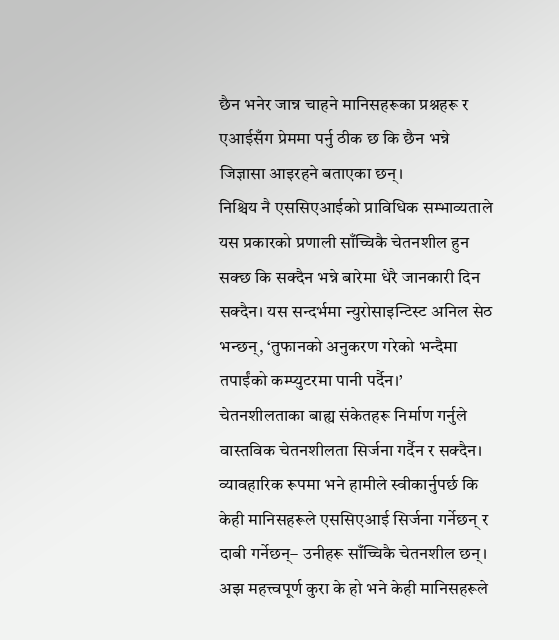छैन भनेर जान्न चाहने मानिसहरूका प्रश्नहरू र एआईसँग प्रेममा पर्नु ठीक छ कि छैन भन्ने जिज्ञासा आइरहने बताएका छन्।
निश्चिय नै एससिएआईको प्राविधिक सम्भाव्यताले यस प्रकारको प्रणाली साँच्चिकै चेतनशील हुन सक्छ कि सक्दैन भन्ने बारेमा धेरै जानकारी दिन सक्दैन। यस सन्दर्भमा न्युरोसाइन्टिस्ट अनिल सेठ भन्छन्, ‘तुफानको अनुकरण गरेको भन्दैमा तपाईंको कम्प्युटरमा पानी पर्दैन।’
चेतनशीलताका बाह्य संकेतहरू निर्माण गर्नुले वास्तविक चेतनशीलता सिर्जना गर्दैन र सक्दैन। व्यावहारिक रूपमा भने हामीले स्वीकार्नुपर्छ कि केही मानिसहरूले एससिएआई सिर्जना गर्नेछन् र दाबी गर्नेछन्– उनीहरू साँच्चिकै चेतनशील छन्। अझ महत्त्वपूर्ण कुरा के हो भने केही मानिसहरूले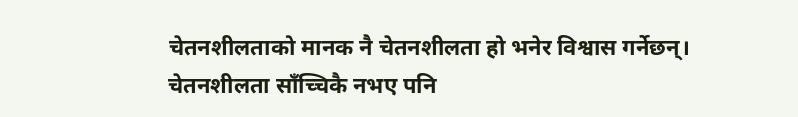चेतनशीलताको मानक नै चेतनशीलता हो भनेर विश्वास गर्नेछन्।
चेतनशीलता साँच्चिकै नभए पनि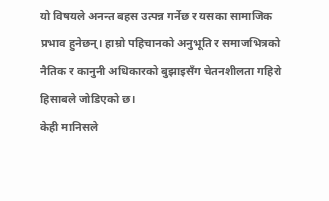यो विषयले अनन्त बहस उत्पन्न गर्नेछ र यसका सामाजिक प्रभाव हुनेछन्। हाम्रो पहिचानको अनुभूति र समाजभित्रको नैतिक र कानुनी अधिकारको बुझाइसँग चेतनशीलता गहिरो हिसाबले जोडिएको छ।
केही मानिसले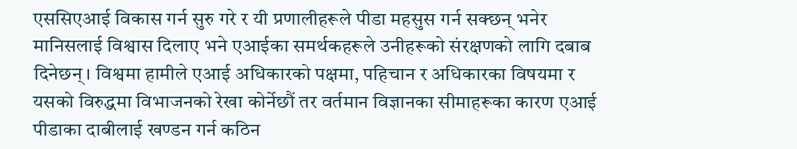एससिएआई विकास गर्न सुरु गरे र यी प्रणालीहरूले पीडा महसुस गर्न सक्छन् भनेर मानिसलाई विश्वास दिलाए भने एआईका समर्थकहरूले उनीहरूको संरक्षणको लागि दबाब दिनेछन्। विश्वमा हामीले एआई अधिकारको पक्षमा, पहिचान र अधिकारका विषयमा र यसको विरुद्धमा विभाजनको रेखा कोर्नेछौं तर वर्तमान विज्ञानका सीमाहरूका कारण एआई पीडाका दाबीलाई खण्डन गर्न कठिन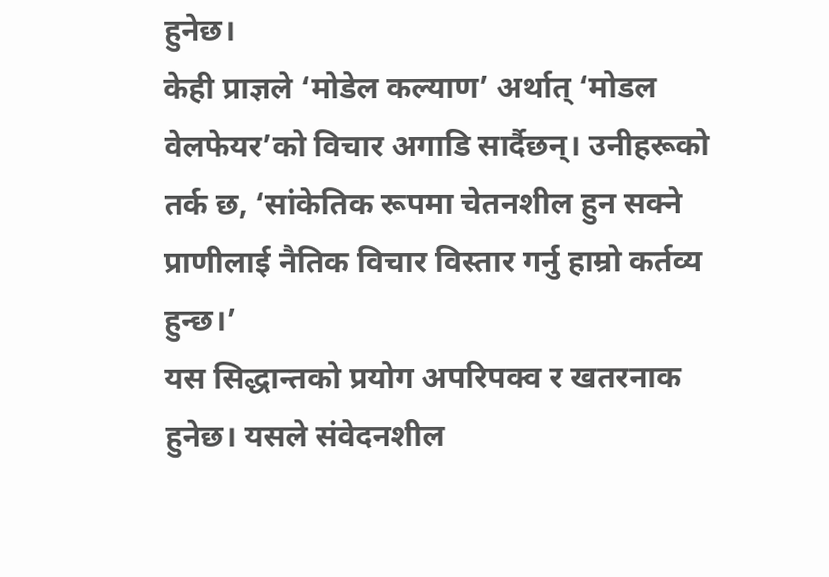हुनेछ।
केही प्राज्ञले ‘मोडेल कल्याण’ अर्थात् ‘मोडल वेलफेयर’को विचार अगाडि सार्दैछन्। उनीहरूको तर्क छ, ‘सांकेतिक रूपमा चेतनशील हुन सक्ने प्राणीलाई नैतिक विचार विस्तार गर्नु हाम्रो कर्तव्य हुन्छ।’
यस सिद्धान्तको प्रयोग अपरिपक्व र खतरनाक हुनेछ। यसले संवेदनशील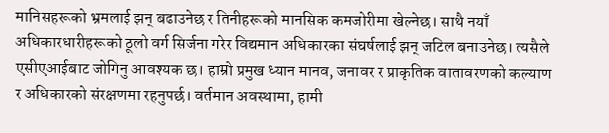मानिसहरूको भ्रमलाई झन् बढाउनेछ र तिनीहरूको मानसिक कमजोरीमा खेल्नेछ। साथै नयाँ अधिकारधारीहरूको ठूलो वर्ग सिर्जना गरेर विद्यमान अधिकारका संघर्षलाई झन् जटिल बनाउनेछ। त्यसैले एसीएआईबाट जोगिनु आवश्यक छ। हाम्रो प्रमुख ध्यान मानव, जनावर र प्राकृतिक वातावरणको कल्याण र अधिकारको संरक्षणमा रहनुपर्छ। वर्तमान अवस्थामा, हामी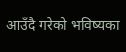आउँदै गरेको भविष्यका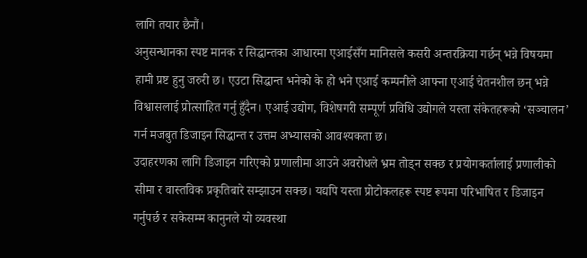लागि तयार छैनौं।
अनुसन्धानका स्पष्ट मानक र सिद्धान्तका आधारमा एआईसँग मानिसले कसरी अन्तरक्रिया गर्छन् भन्ने विषयमा हामी प्रष्ट हुनु जरुरी छ। एउटा सिद्धान्त भनेको के हो भने एआई कम्पनीले आफ्ना एआई चेतनशील छन् भन्ने विश्वासलाई प्रोत्साहित गर्नु हुँदैन। एआई उद्योग, विशेषगरी सम्पूर्ण प्रविधि उद्योगले यस्ता संकेतहरूको ‘सञ्चालन’ गर्न मजबुत डिजाइन सिद्धान्त र उत्तम अभ्यासको आवश्यकता छ।
उदाहरणका लागि डिजाइन गरिएको प्रणालीमा आउने अवरोधले भ्रम तोड्न सक्छ र प्रयोगकर्तालाई प्रणालीको सीमा र वास्तविक प्रकृतिबारे सम्झाउन सक्छ। यद्यपि यस्ता प्रोटोकलहरू स्पष्ट रूपमा परिभाषित र डिजाइन गर्नुपर्छ र सकेसम्म कानुनले यो व्यवस्था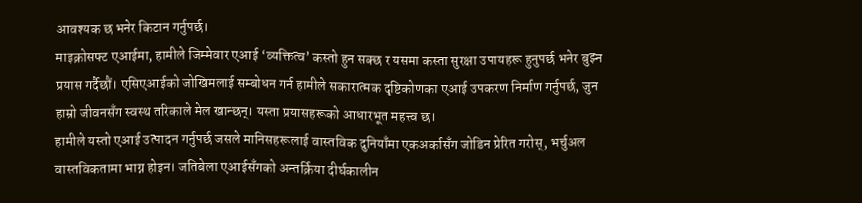आवश्यक छ भनेर किटान गर्नुपर्छ।
माइक्रोसफ्ट एआईमा, हामीले जिम्मेवार एआई ‘व्यक्तित्व’ कस्तो हुन सक्छ र यसमा कस्ता सुरक्षा उपायहरू हुनुपर्छ भनेर बुझ्न प्रयास गर्दैछौं। एसिएआईको जोखिमलाई सम्बोधन गर्न हामीले सकारात्मक दृष्टिकोणका एआई उपकरण निर्माण गर्नुपर्छ, जुन हाम्रो जीवनसँग स्वस्थ तरिकाले मेल खान्छन्। यस्ता प्रयासहरूको आधारभूत महत्त्व छ।
हामीले यस्तो एआई उत्पादन गर्नुपर्छ जसले मानिसहरूलाई वास्तविक दुनियाँमा एकअर्कासँग जोडिन प्रेरित गरोस्, भर्चुअल वास्तविकतामा भाग्न होइन। जतिबेला एआईसँगको अन्तर्क्रिया दीर्घकालीन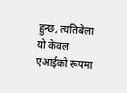हुन्छ, त्यतिबेला यो केवल एआईको रूपमा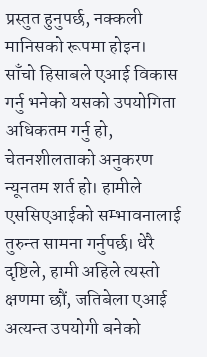प्रस्तुत हुनुपर्छ, नक्कली मानिसको रूपमा होइन।
साँचो हिसाबले एआई विकास गर्नु भनेको यसको उपयोगिता अधिकतम गर्नु हो, चेतनशीलताको अनुकरण न्यूनतम शर्त हो। हामीले एससिएआईको सम्भावनालाई तुरुन्त सामना गर्नुपर्छ। धेरै दृष्टिले, हामी अहिले त्यस्तो क्षणमा छौं, जतिबेला एआई अत्यन्त उपयोगी बनेको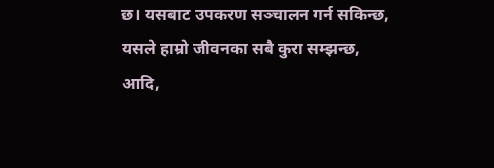छ। यसबाट उपकरण सञ्चालन गर्न सकिन्छ, यसले हाम्रो जीवनका सबै कुरा सम्झन्छ, आदि,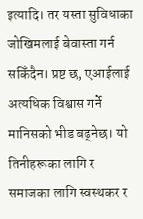इत्यादि। तर यस्ता सुविधाका जोखिमलाई बेवास्ता गर्न सकिँदैन। प्रष्ट छ, एआईलाई अत्यधिक विश्वास गर्ने मानिसको भीड बढ्नेछ। यो तिनीहरूका लागि र समाजका लागि स्वस्थकर र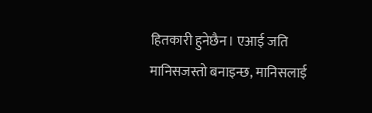हितकारी हुनेछैन। एआई जति मानिसजस्तो बनाइन्छ, मानिसलाई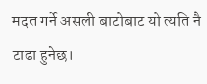मदत गर्ने असली बाटोबाट यो त्यति नै टाढा हुनेछ।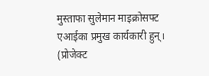मुस्ताफा सुलेमान माइक्रोसफ्ट एआईका प्रमुख कार्यकारी हुन्। (प्रोजेक्ट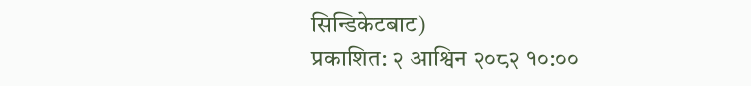सिन्डिकेटबाट)
प्रकाशित: २ आश्विन २०८२ १०:००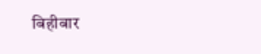बिहीबार